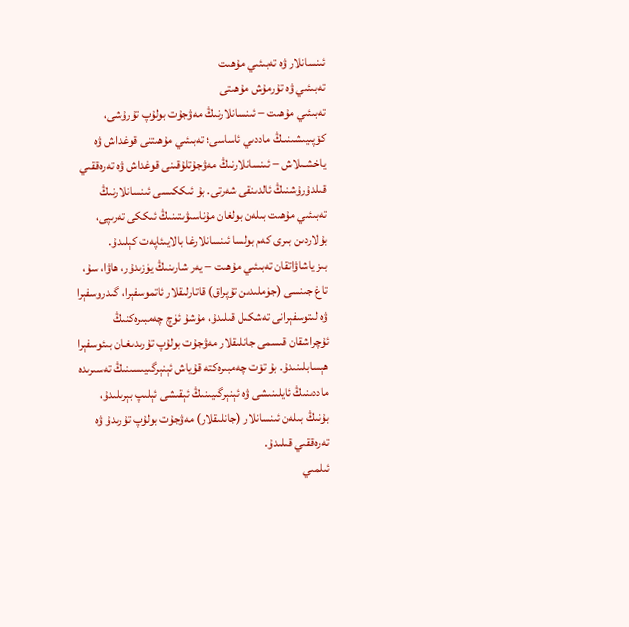ئىنسانلار ۋە تەبىئىي مۇھىت
تەبىئىي ۋە تۇرمۇش مۇھىتى
تەبىئىي مۇھىت − ئىنسانلارنىڭ مەۋجۇت بولۇپ تۇرۇشى، كۆپىيىشىنىـڭ ماددىي ئاساسى؛ تەبىئىي مۇھىتنى قوغداش ۋە ياخشـىلاش − ئىنسانلارنىڭ مەۋجۇتلۇقىنى قوغداش ۋە تەرەققىي قىلدۇرۇشنىڭ ئالدىنقى شەرتى. بۇ ئىككىسى ئىنسانلارنىڭ تەبىئىي مۇھىت بىلەن بولغان مۇناسىۋىتىنىڭ ئىككى تەرىپى، بۇلاردىن بىرى كەم بولسا ئىنسانلارغا بالايىئاپەت كېلىدۇ.
بىز ياشاۋاتقان تەبىئىي مۇھىت − يەر شارىنىڭ يۈزىدۇر، ھاۋا، سۇ، تاغ جىنسى (جۈملىدىن تۇپراق) قاتارلىقلار ئاتموسفېرا، گىدروسفېرا ۋە لىتوسفېرانى تەشكىل قىلىدۇ، مۇشۇ ئۈچ چەمبىرەكنىڭ ئۇچراشقان قىسمى جانلىقلار مەۋجۇت بولۇپ تۇرىدىغـان بىئوسفېرا ھېسابلىنىدۇ. بۇ تۆت چەمبىرەكتە قۇياش ئېنېرگىيىسىنىڭ تەسىرىدە ماددىنىڭ ئايلىنىشى ۋە ئېنېرگىيىنىڭ ئېقىشى ئېلىپ بېرىلىدۇ، بۇنىڭ بىلەن ئىنسانلار (جانلىقلار) مەۋجۇت بولۇپ تۇرىدۇ ۋە تەرەققىي قىلىدۇ.
ئىلمىي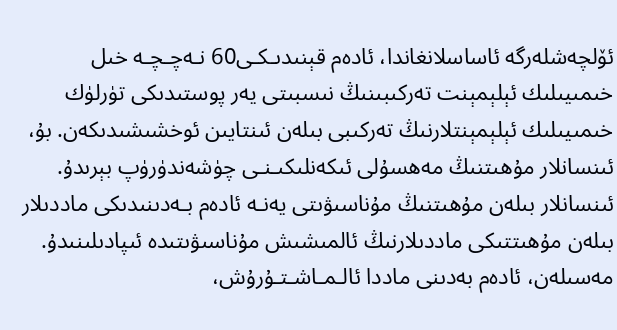ئۆلچەشلەرگە ئاساسلانغاندا، ئادەم قېنىدىـكـى60 نـەچـچـە خىل خىمىيىلىك ئېلېمېنت تەركىبىنىڭ نىسبىتى يەر پوستىدىكى تۈرلۈك خىمىيىلىك ئېلېمېنتلارنىڭ تەركىبى بىلەن ئىنتايىن ئوخشىشىدىكەن. بۇ، ئىنسانلار مۇھىتنىڭ مەھسۇلى ئىكەنلىكىـنـى چۈشەندۈرۈپ بېرىدۇ. ئىنسانلار بىلەن مۇھىتنىڭ مۇناسىۋىتى يەنـە ئادەم بـەدىنىدىكى ماددىلار بىلەن مۇھىتتىكى ماددىلارنىڭ ئالمىشىش مۇناسىۋىتىدە ئىپادىلىنىدۇ. مەسىلەن، ئادەم بەدىنى ماددا ئالـمـاشـتـۇرۇش،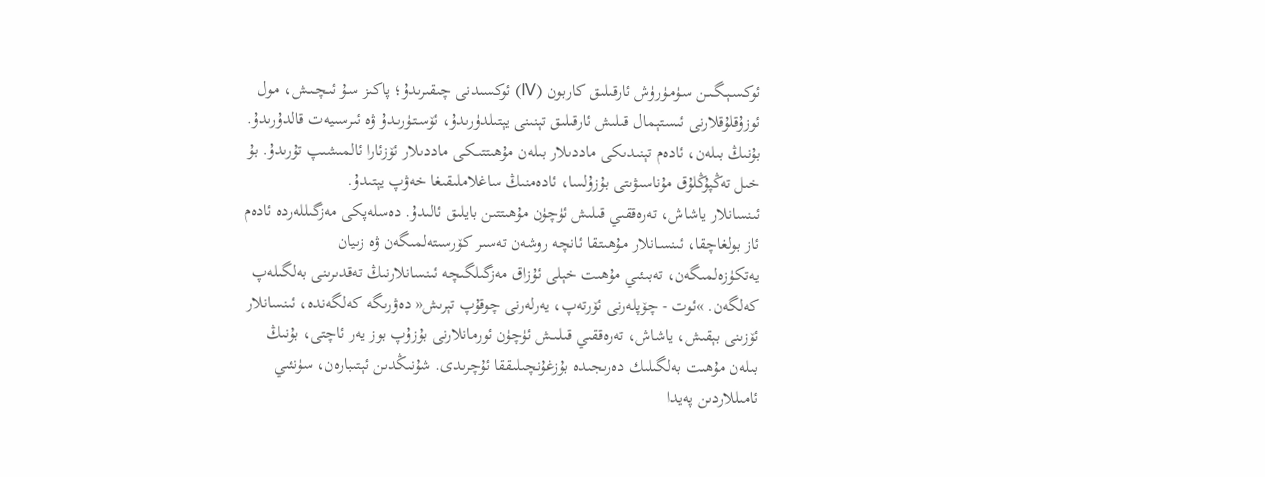ئوكـسـېـگـىـن سـۈمـۈرۈش ئارقىلىق كاربون (Ⅳ) ئوكسىدنى چىقىرىدۇ؛ پاكىز سـۇ ئىـچـىـش، مـول ئوزۇقلۇقلارنى ئىستېمال قىلىش ئارقىلىق تېنىنى يېتىلدۈرىدۇ، ئۆسـتـۈرىـدۇ ۋە ئىرسىيەت قالدۇرىدۇ. بۇنىڭ بىلەن، ئادەم تېنىدىكى ماددىلار بىلەن مۇھىتتىـكـى ماددىلار ئۆزئارا ئالمىشىپ تۇرىدۇ. بۇ خىل تەڭپۇڭلۇق مۇناسىۋىتى بۇزۇلسا، ئادەمنىڭ ساغلاملىقىغا خەۋپ يېتىدۇ.
ئىنسانلار ياشاش، تەرەققىي قىلىش ئۈچۈن مۇھىتتىن بايلىق ئالىدۇ. دەسلەپكى مەزگىللەردە ئادەم ئاز بولغاچقا، ئىنسـانلار مـۇھىتـقا ئانچە روشەن تەسىر كۆرسىتەلمىگەن ۋە زىيان يەتكۈزەلمىگەن، تەبىئىي مۇھىت خېلى ئۇزاق مەزگىلگىچە ئىنسانلارنىڭ تەقدىرىنى بەلگىلەپ كەلگەن. »ئوت - چۆپلەرنى ئۆرتەپ، يەرلەرنى چوقۇپ تېرىش« دەۋرىگە كەلگەندە، ئىنسانلار ئۆزىنى بېقىش، ياشاش، تەرەققىي قىلـىـش ئۈچۈن ئورمانلارنى بۇزۇپ بوز يەر ئاچتى، بۇنىڭ بىلەن مۇھىت بەلگىلىك دەرىجىدە بۇزغۇنچىلىققا ئۇچرىدى. شۇنىڭدىن ئېتىبارەن، سۈنئىي ئامىللاردىن پەيدا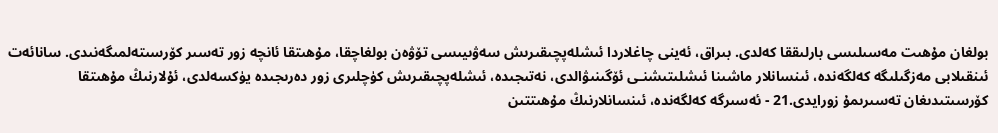بولغان مۇھىت مەسىلىسى بارلىققا كەلدى. بىراق، ئەينى چاغلاردا ئىشلەپچىقىرىش سەۋىيىسى تۆۋەن بولغاچقا، مۇھىتقا ئانچە زور تەسىر كۆرسىتەلمىگەنىدى. سانائەت ئىنقىلابى مەزگىلىگە كەلگەندە، ئىنسانلار ماشىنا ئىشلىتىشنـى ئۆگىنىۋالدى، نەتىجىدە، ئىشلەپچىقىرىش كۈچلىرى زور دەرىجىدە يۈكسەلدى، ئۇلارنىڭ مۇھىتقا كۆرسىتىدىغان تەسىرىمۇ زورايدى.21 - ئەسىرگە كەلگەندە، ئىنسانلارنىڭ مۇھىتتىن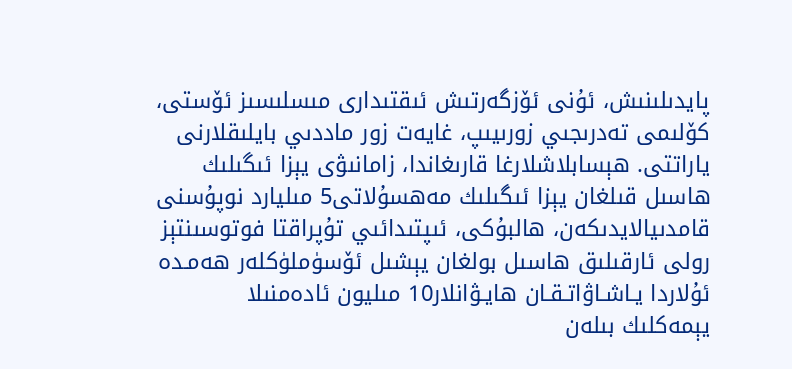پايدىلىنىش، ئۇنى ئۆزگەرتىش ئىقتىدارى مىسلىسىز ئۆستى، كۆلىمى تەدرىجىي زورىيىپ، غايەت زور ماددىي بايلىقلارنى ياراتتى. ھېسابلاشلارغا قارىغاندا، زامانىۋى يېزا ئىگىلىك ھاسىل قىلغان يېزا ئىگىلىك مەھسۇلاتى5 مىليارد نوپۇسنى قامدىيالايدىكەن، ھالبۇكى، ئىپتىدائىي تۇپراقتا فوتوسىنتېز رولى ئارقىلىق ھاسىل بولغان يېشىل ئۆسۈملۈكلەر ھەمـدە ئۇلاردا يـاشـاۋاتـقـان ھايـۋانلار10 مىليون ئادەمنىلا يېمەكلىك بىلەن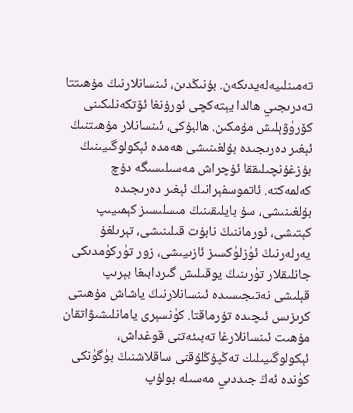تەمىنلىيەلەيدىكەن. بۇنىڭدىن، ئىنسانلارنىڭ مۇھىتتا تەدرىجىي ھالدا يېتەكچى ئورۇنغا ئۆتكەنلىكىنى كۆرۈۋېلىش مۇمكىن. ھالبۇكى، ئىنسانلار مۇھىتنىڭ ئېغىر دەرىجىدە بۇلغىنىشى ھەمدە ئېكولوگىيىنىڭ بۇزغۇنچىلىققا ئۇچراش مەسىلىسىگە دۇچ كەلمەكتە. ئاتموسفېرانىڭ ئېغىر دەرىجىدە بۇلغىنىشى، سۇ بايلىقىنىڭ مىسلىسىز كېمىيىپ كېتىشى، ئورماننىڭ نابۇت قىلىنىشى، تېرىلغۇ يەرلەرنىڭ ئۈزلۈكسىز ئازىيىشى، زور تۈركۈمدىكى جانلىقلار تۈرىنىڭ يوقىلىش گىردابىغا بېرىپ قېلىشى نەتىجىسىدە ئىنسانلارنىڭ ياشاش مۇھىتى كرىزىس ئىچىدە تۇرماقتا. كۈنسېرى يامانلىشىۋاتقان مۇھىت ئىنسانلارغا تەبىئەتنى قوغداش، ئېكولوگىيىلىك تەڭپۇڭلۇقنى ساقلاشنىڭ بۈگۈنكى كۈندە ئەڭ جىددىي مەسىلە بولۇپ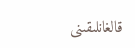قالغانلىقىنى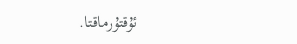ئۇقتۇرماقتا.